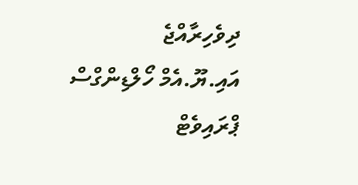ދިވެހިރާއްޖެ
އައި.ޔޫ.އެމް ހޯލްޑިންގްސް ޕްރައިވެޓް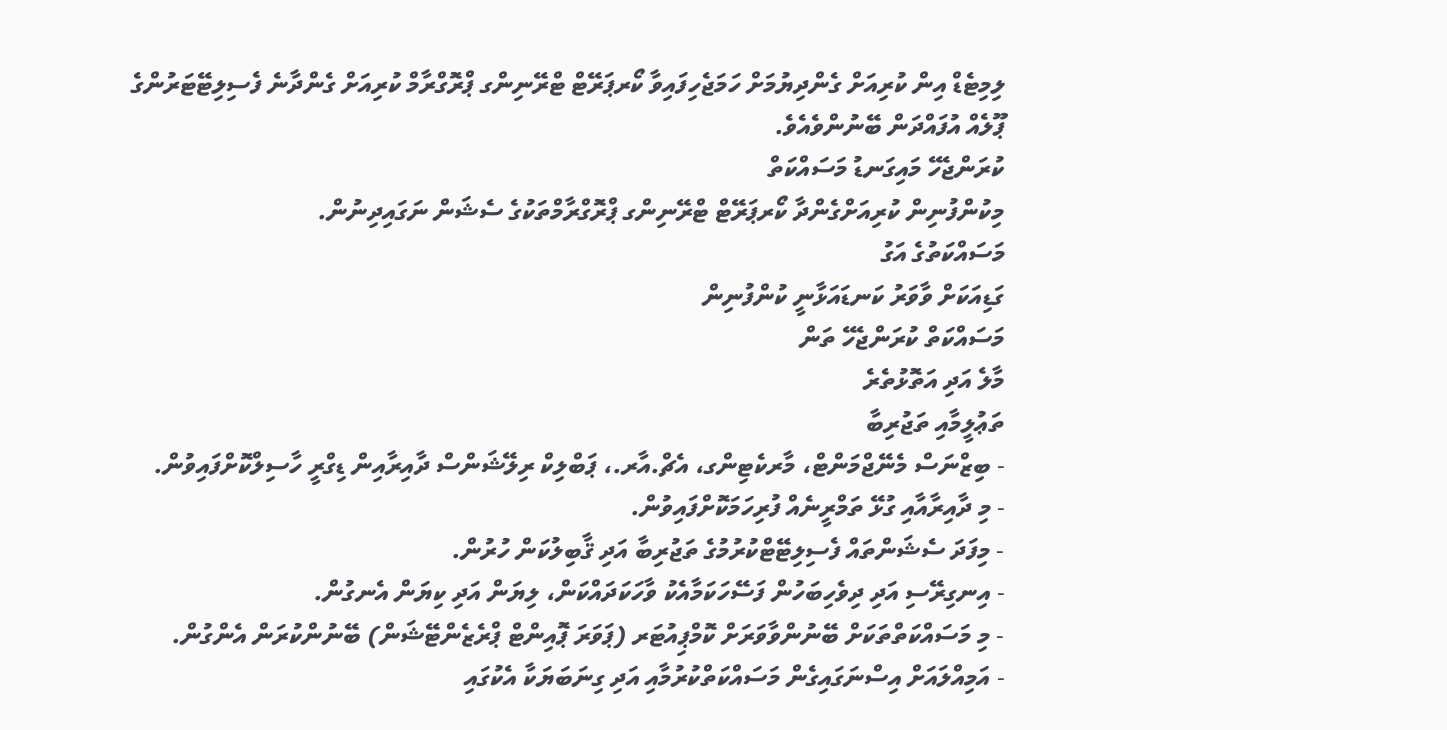ލިމިޓެޑް އިން ކުރިއަށް ގެންދިޔުމަށް ހަމަޖެހިފައިވާ ކޯރޕަރޭޓް ޓްރޭނިންގ ޕްރޮގްރާމް ކުރިއަށް ގެންދާނެ ފެސިލިޓޭޓަރުންގެ ޕޫލެއް އުފައްދަން ބޭނުންވެއެވެ.
ކުރަންޖެހޭ މައިގަނޑު މަސައްކަތް
މިކުންފުނިން ކުރިއަށްގެންދާ ކޯރޕަރޭޓް ޓްރޭނިންގ ޕްރޮގްރާމްތަކުގެ ސެޝަން ނަގައިދިނުން.
މަސައްކަތުގެ އަގު
ގަޑިއަކަށް ވާވަރު ކަނޑައަޅާނީ ކުންފުނިން
މަސައްކަތް ކުރަންޖެހޭ ތަން
މާލެ އަދި އަތޮޅުތެރެ
ތަޢުލީމާއި ތަޖުރިބާ
- ބިޒްނަސް މެނޭޖްމަންޓް، މާރކެޓިންގ، އެޗް.އާރ.، ޕަބްލިކް ރިލޭޝަންސް ދާއިރާއިން ޑިގްރީ ހާސިލްކޮށްފައިވުން.
- މި ދާއިރާއާއި ގުޅޭ ތަމްރީނެއް ފުރިހަމަކޮށްފައިވުން.
- މިފަދަ ސެޝަންތައް ފެސިލިޓޭޓްކުރުމުގެ ތަޖުރިބާ އަދި ޤާބިލުކަން ހުރުން.
- އިނގިރޭސި އަދި ދިވެހިބަހުން ފަސޭހަކަމާއެކު ވާހަކަދައްކަން، ލިޔަން އަދި ކިޔަން އެނގުން.
- މި މަސައްކަތްތަކަށް ބޭނުންވާވަރަށް ކޮމްޕިއުޓަރ (ޕަވަރަ ޕޮއިންޓް ޕްރެޒެންޓޭޝަން) ބޭނުންކުރަން އެންގުން.
- އަމިއްލައަށް އިސްނަގައިގެން މަސައްކަތްކުރުމާއި އަދި ގިނަބަޔަކާ އެކުގައި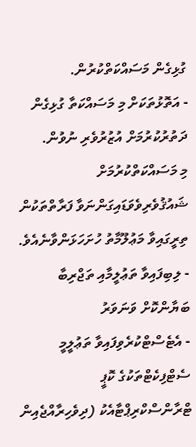ގުޅިގެން މަސައްކަތްކުރުން.
- އަތޮޅުތަކަށް މި މަސައްކަތާ ގުޅިގެން ދަތުރުކުރުމަށް އުޒުރުވެރި ނުވުން.
މި މަސައްކަތްކުރުމަށް ޝައުޤުވެރިވެވަޑައިގަންނަވާ ފަރާތްތަކުން ތިރީގައިވާ މަޢުލޫމާތު ހުށަހަޅަންވާނެއެވެ.
- ލިބިފައިވާ ތަޢުލީމާއި ތަޖްރިބާ ބަޔާންކޮށް ވަނަވަރު
- އެޓެސްޓްކުރެވިފައިވާ ތަޢުލީމީ ސެޓްފިކެޓްތަކުގެ ކޮޕީ ޓްރާންސްކްރިޕްޓާއެކު (ދިވެހިރާއްޖެއިން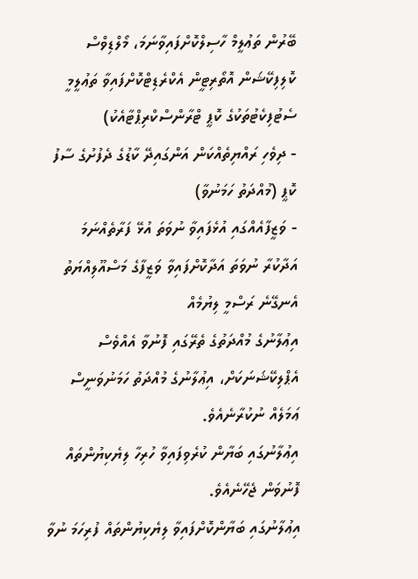ބޭރުން ތަޢުލީމް ހާސިލްކޮށްފައިވާނަމަ، މޯލްޑިވްސް ކޮލިފިކޭޝަން އޮތޯރިޓީން އެކްރެޑިޓްކޮށްފައިވާ ތަޢުލީމީ ސެޓުފިކެޓުތަކުގެ ކޮޕީ ޓްރާންސްކްރިޕްޓާއެކު)
- ދިވެހި ރައްޔިތެއްކަން އަންގައިދޭ ކާޑުގެ ދެފުށުގެ ސާފު ކޮޕީ (މުއްދަތު ހަމަނުވާ)
- ވަޒީފާއެއްގައި އުޅެފައިވާ ނުވަތަ އުޅޭ ފަރާތެއްނަމަ އަދާކުރާ ނުވަތަ އަދާކޮށްފައިވާ ވަޒީފާގެ މަސްއޫލިއްޔަތު އެނގޭނެ ރަސްމީ ލިޔުމެއް
އިޢުލާނުގެ މުއްދަތުގެ ތެރޭގައި ފޮނުވާ އެއްވެސް އެޕްލިކޭޝަނަކަށް، އިޢުލާނުގެ މުއްދަތު ހަމަނުވަނީސް ޢަމަލެއް ނުކުރާނެއެވެ.
އިޢުލާނުގައި ބަޔާން ކުރެވިފައިވާ ހުރިހާ ލިޔެކިޔުންތައް ފޮނުވަން ޖެހޭނެއެވެ.
އިޢުލާނުގައި ބަޔާންކޮށްފައިވާ ލިޔެކިޔުންތައް ފުރިހަމަ ނުވާ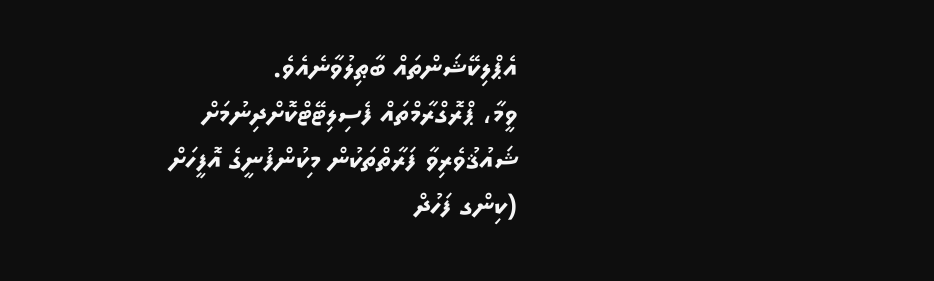އެޕްލިކޭޝަންތައް ބާޠިލުވާނެއެވެ.
ވީމާ، ޕްރޮގްރާމްތައް ފެސިލިޓޭޓްކޮށްދިނުމަށް ޝައުޤުވެރިވާ ފަރާތްތަކުން މިކުންފުނީގެ އޮފީހަށް (ކިންގ ފަހުދް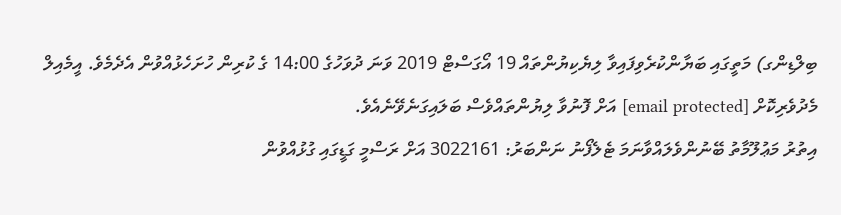ބިލްޑިންގ) މަތީގައި ބަޔާންކުރެވިފައިވާ ލިޔެކިޔުންތައް 19 އޯގަސްޓް 2019 ވަނަ ދުވަހުގެ 14:00 ގެ ކުރިން ހުށަހެޅުއްވުން އެދެމެވެ. އީމެއިލް މެދުވެރިކޮށް [email protected] އަށް ފޮނުވާ ލިޔުންތައްވެސް ބަލައިގަނެވޭނެއެވެ.
އިތުރު މަޢުލޫމާތު ބޭނުންވެލައްވާނަމަ ޓެލެފޯނު ނަންބަރު: 3022161 އަށް ރަސްމީ ގަޑީގައި ގުޅުއްވުން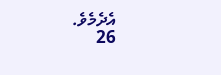އެދެމެވެ.
26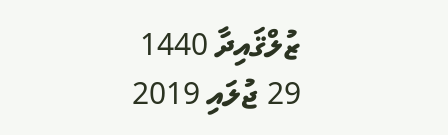ޒުލްޤައިދާ 1440
29 ޖުލައި 2019